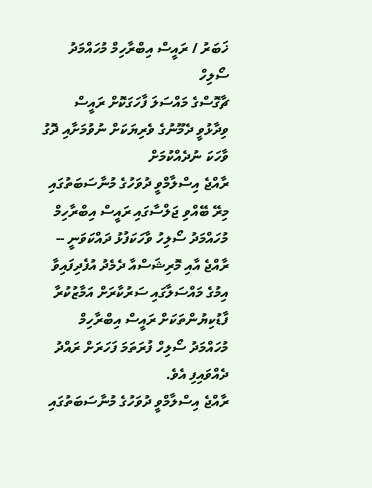ޚަބަރު / ރައީސް އިބްރާހިމް މުހައްމަދު ސޯލިހް
ޗާގޮސްގެ މައްސަލަ ފާހަގަކޮށް ރައީސް ވިދާޅުވީ ދެމޫނުގެ ވެރިޔަކަށް ނުވުމަށާއި ދޮގު ވާހަކަ ނުދެއްކުމަށް
ރާއްޖެ އިސްލާމްވީ ދުވަހުގެ މުނާސަބަތުގައި މިރޭ ބޭއްވި ޖަލްސާގައި ރައީސް އިބްރާހިމް މުހައްމަދު ސޯލިހު ވާހަކަފުޅު ދައްކަވަނީ --
ރާއްޖެ އާއި މޮރިޝަސްއާ ދެމެދު އުފެދިފައިވާ އިމުގެ މައްސަލާގައި ސަރުކާރަށް އަމާޒުކުރާ ފާޑުކިޔުންތަކަށް ރައީސް އިބްރާހިމް މުހައްމަދު ސޯލިހް ފުރަތަމަ ފަހަރަށް ރައްދު ދެއްވައިފި އެވެ.
ރާއްޖެ އިސްލާމްވީ ދުވަހުގެ މުނާސަބަތުގައި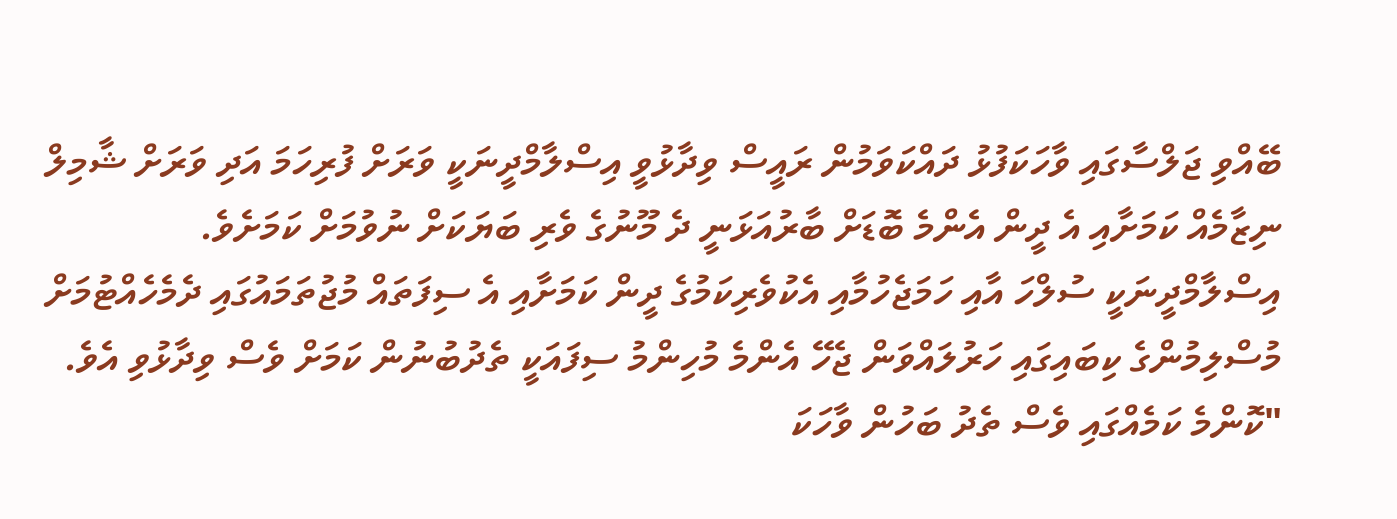ބޭއްވި ޖަލްސާގައި ވާހަކަފުޅު ދައްކަވަމުން ރައީސް ވިދާޅުވީ އިސްލާމްދީނަކީ ވަރަށް ފުރިހަމަ އަދި ވަރަށް ޝާމިލް ނިޒާމެއް ކަމަށާއި އެ ދީން އެންމެ ބޮޑަށް ބާރުއަޅަނީ ދެ މޫނުގެ ވެރި ބަޔަކަށް ނުވުމަށް ކަމަށެވެ. އިސްލާމްދީނަކީ ސުލްހަ އާއި ހަމަޖެހުމާއި އެކުވެރިކަމުގެ ދީން ކަމަށާއި އެ ސިފަތައް މުޖުތަމައުގައި ދެމެހެއްޓުމަށް މުސްލިމުންގެ ކިބައިގައި ހަރުލައްވަން ޖެހޭ އެންމެ މުހިންމު ސިފައަކީ ތެދުބުނުން ކަމަށް ވެސް ވިދާޅުވި އެވެ.
"ކޮންމެ ކަމެއްގައި ވެސް ތެދު ބަހުން ވާހަކަ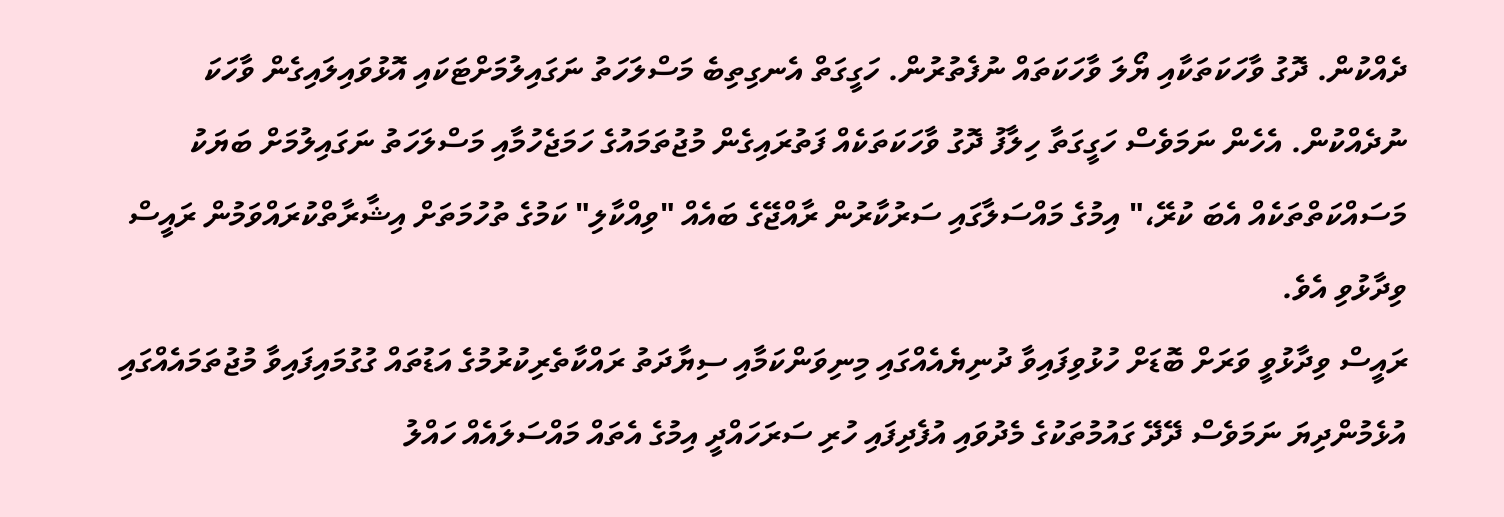ދެއްކުން. ދޮގު ވާހަކަތަކާއި ޔޯލަ ވާހަކަތައް ނުފެތުރުން. ހަގީގަތް އެނގިތިބެ މަސްލަހަތު ނަގައިލުމަށްޓަކައި އޮޅުވައިލައިގެން ވާހަކަ ނުދެއްކުން. އެހެން ނަމަވެސް ހަގީގަތާ ހިލާފު ދޮގު ވާހަކަތަކެއް ފަތުރައިގެން މުޖުތަމައުގެ ހަމަޖެހުމާއި މަސްލަހަތު ނަގައިލުމަށް ބަޔަކު މަސައްކަތްތަކެއް އެބަ ކުރޭ،" އިމުގެ މައްސަލާގައި ސަރުކާރުން ރާއްޖޭގެ ބައެއް "ވިއްކާލި" ކަމުގެ ތުހުމަތަށް އިޝާރާތްކުރައްވަމުން ރައީސް ވިދާޅުވި އެވެ.
ރައީސް ވިދާޅުވީ ވަރަށް ބޮޑަށް ހުޅުވިފައިވާ ދުނިޔެއެއްގައި މިނިވަންކަމާއި ސިޔާދަތު ރައްކާތެރިކުރުމުގެ އަޑުތައް ގުގުމައިފައިވާ މުޖުތަމައެއްގައި އުޅެމުންދިޔަ ނަމަވެސް ދޭދޭ ގައުމުތަކުގެ މެދުވައި އުފެދިފައި ހުރި ސަރަހައްދީ އިމުގެ އެތައް މައްސަލައެއް ހައްލު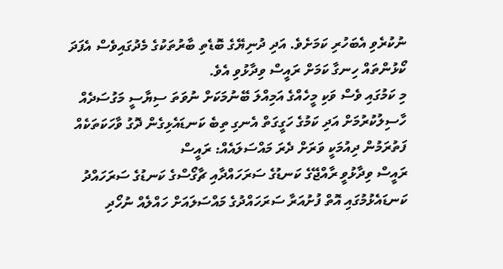ނުކުރެވި އެބަހުރި ކަމަށެވެ. އަދި ދުނިޔޭގެ ބޮޑެތި ބާރުތަކުގެ މެދުގައިވެސް އެފަދަ ކޯޅުންތައް ހިނގާ ކަމަށް ރައީސް ވިދާޅުވި އެވެ.
މި ކަމުގައި ވެސް ވަކި މީހެއްގެ އަމިއްލަ ބޭނުމަކަށް ނުވަތަ ސިޔާސީ މަގުސަދެއް ހާސިލުކުރުމަށް އަދި ކަމުގެ ހަގީގަތް އެނގި ތިބެ ކަނޑައެޅިގެން ދޮގު ވާހަކަތަކެއް ފަތުރަމުން ދިއުމަކީ ވަރަށް ދެރަ މައްސަލައެއް: ރައީސް
ރައީސް ވިދާޅުވީ ރާއްޖޭގެ ކަނޑުގެ ސަރަހައްދާއި ޗާގޯސްގެ ކަނޑުގެ ސަރަހައްދު ކަނޑައެޅުމުގައި އޮތް ފުށުއަރާ ސަރަހައްދުގެ މައްސަލައަށް ހައްލެއް ނުހޯދި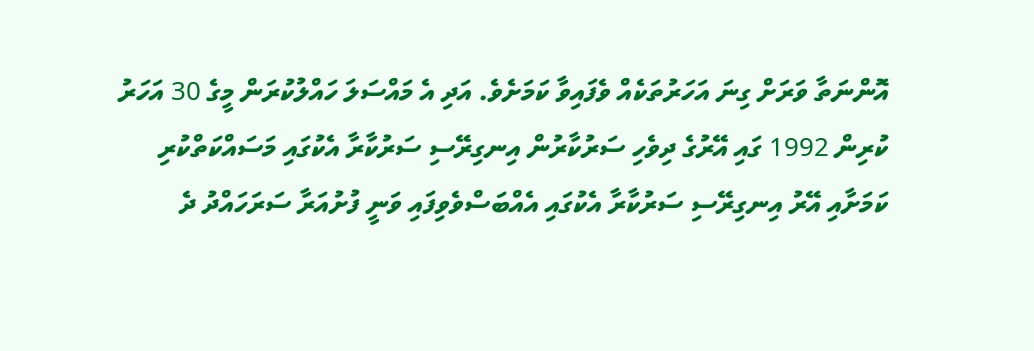އޮންނަތާ ވަރަށް ގިނަ އަހަރުތަކެއް ވެފައިވާ ކަމަށެވެ. އަދި އެ މައްސަލަ ހައްލުކުރަން މީގެ 30 އަހަރު ކުރިން 1992 ގައި އޭރުގެ ދިވެހި ސަރުކާރުން އިނގިރޭސި ސަރުކާރާ އެކުގައި މަސައްކަތްކުރި ކަމަށާއި އޭރު އިނގިރޭސި ސަރުކާރާ އެކުގައި އެއްބަސްވެވިފައި ވަނީ ފުށުއަރާ ސަރަހައްދު ދެ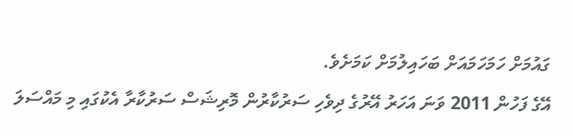ގައުމަށް ހަމަހަމައަށް ބަހައިލުމަށް ކަމަށެވެ.
އޭގެ ފަހުން 2011 ވަނަ އަހަރު އޭރުގެ ދިވެހި ސަރުކާރުން މޮރިޝަސް ސަރުކާރާ އެކުގައި މި މައްސަލަ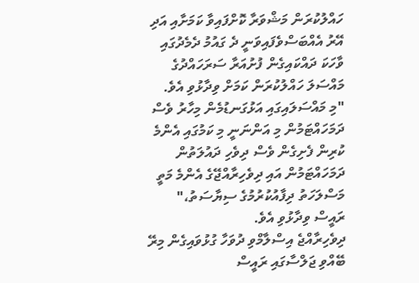ހައްލުކުރަން މަޝްވަރާ ކޮށްފައިވާ ކަމަށާއި އަދި އޭރު އެއްބަސްވެފައިވަނީ ދެ ގައުމު ދެމެދުގައި ވާހަކަ ދައްކައިގެން ފުށުއަރާ ސަރަހައްދުގެ މައްސަލަ ހައްލުކުރަން ކަމަށް ވިދާޅުވި އެވެ.
"މި މައްސަލައިގައި އަޅުގަނޑުމެން މިހާރު ވެސް ދަމަހައްޓަމުން މި އަންނަނީ މި ކަމުގައި އެންމެ ކުރިން ފެށިގެން ވެސް ދިވެހި ދައުލަތުން ދަމަހައްޓަމުން އައި ދިވެހިރާއްޖޭގެ އެންމެ މަތީ މަސްލަހަތު ދިފާއުކުރުމުގެ ސިޔާސަތު،" ރައީސް ވިދާޅުވި އެވެ.
ދިވެހިރާއްޖެ އިސްލާމްވި ދުވަހާ ގުޅުވައިގެން މިރޭ ބޭއްވި ޖަލްސާގައި ރައީސް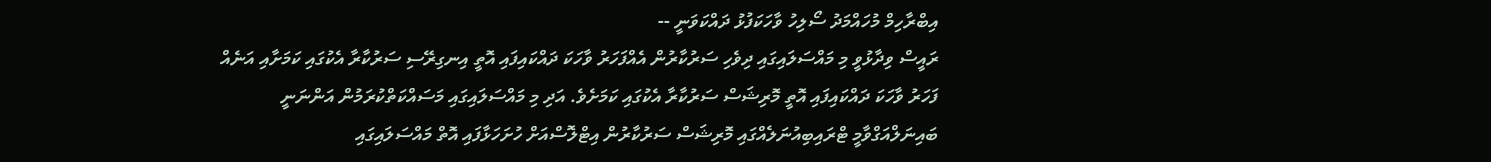އިބްރާހިމް މުހައްމަދު ސޯލިހު ވާހަކަފުޅު ދައްކަވަނީ --
ރައީސް ވިދާޅުވީ މި މައްސަލައިގައި ދިވެހި ސަރުކާރުން އެއްފަހަރު ވާހަކަ ދައްކައިފައި އޮތީ އިނގިރޭސި ސަރުކާރާ އެކުގައި ކަމަށާއި އަނެއް ފަހަރު ވާހަކަ ދައްކައިފައި އޮތީ މޮރިޝަސް ސަރުކާރާ އެކުގައި ކަމަށެވެ. އަދި މި މައްސަލައިގައި މަސައްކަތްކުރަމުން އަންނަނީ ބައިނަލްއަގްވާމީ ޓްރައިބިއުނަލެއްގައި މޮރިޝަސް ސަރުކާރުން އިޓްލޮސްއަށް ހުށަހަޅާފައި އޮތް މައްސަލައިގައި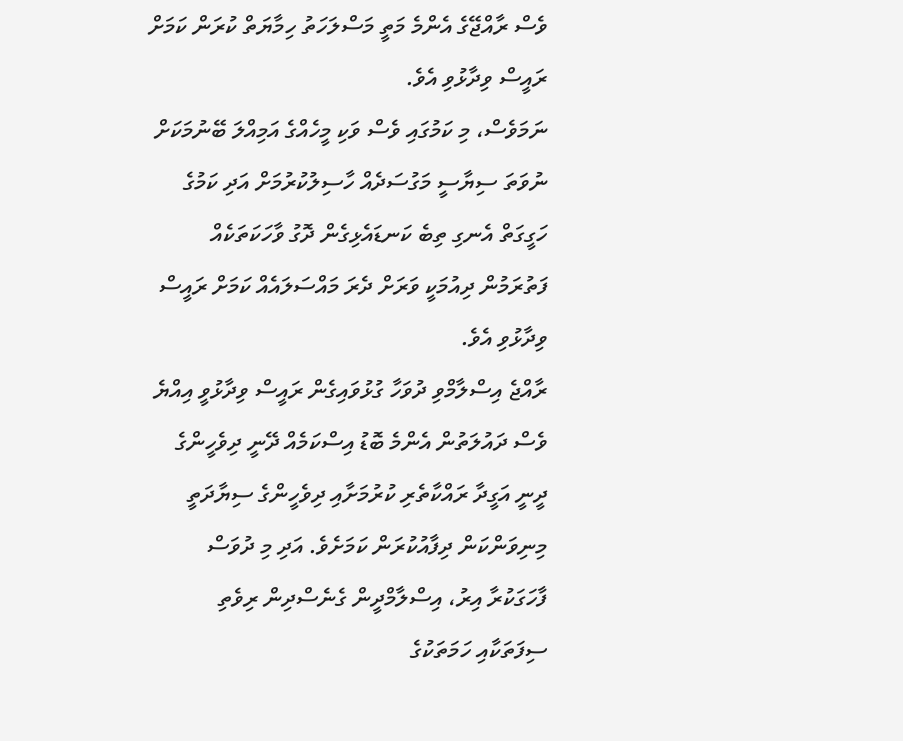ވެސް ރާއްޖޭގެ އެންމެ މަތީ މަސްލަހަތު ހިމާޔަތް ކުރަން ކަމަށް ރައީސް ވިދާޅުވި އެވެ.
ނަމަވެސް، މި ކަމުގައި ވެސް ވަކި މީހެއްގެ އަމިއްލަ ބޭނުމަކަށް ނުވަތަ ސިޔާސީ މަގުސަދެއް ހާސިލުކުރުމަށް އަދި ކަމުގެ ހަގީގަތް އެނގި ތިބެ ކަނޑައެޅިގެން ދޮގު ވާހަކަތަކެއް ފަތުރަމުން ދިއުމަކީ ވަރަށް ދެރަ މައްސަލައެއް ކަމަށް ރައީސް ވިދާޅުވި އެވެ.
ރާއްޖެ އިސްލާމްވި ދުވަހާ ގުޅުވައިގެން ރައީސް ވިދާޅުވީ އިއްޔެ ވެސް ދައުލަތުން އެންމެ ބޮޑު އިސްކަމެއް ދޭނީ ދިވެހީންގެ ދީނީ އަގީދާ ރައްކާތެރި ކުރުމަށާއި ދިވެހީންގެ ސިޔާދަތީ މިނިވަންކަން ދިފާއުކުރަން ކަމަށެވެ. އަދި މި ދުވަސް ފާހަގަކުރާ އިރު، އިސްލާމްދީން ގެނެސްދިން ރިވެތި ސިފަތަކާއި ހަމަތަކުގެ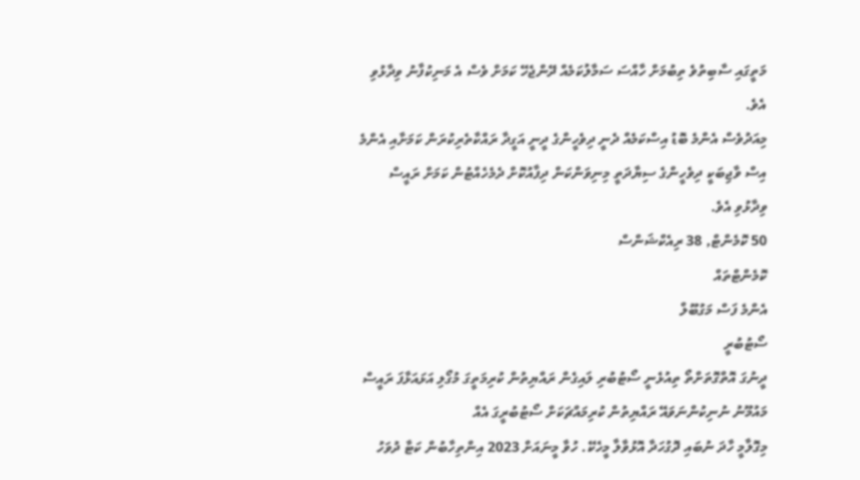މަތީގައި ސާބިތުވެ ތިބުމަށް ހާއްސަ ސަމާލުކަމެއް ދޭންޖެހޭ ކަމަށް ވެސް އެ މަނިކުފާނު ވިދާޅުވި އެވެ.
މިއަދުވެސް އެންމެ ބޮޑު އިސްކަމެއް ދެނީ ދިވެހީންގެ ދީނީ އަގީދާ ރައްކާތެރިކުރަން ކަމަށާއި އެންމެ އިސް ވާޖިބަކީ ދިވެހީންގެ ސިޔާދަތީ މިނިވަންކަން ދިފާއުކޮށް ދެމެހެއްޓުން ކަމަށް ރައީސް ވިދާޅުވި އެވެ.
50 ކޮމެންޓް, 38 ރިއެކްޝަންސް
ކޮމެންޓްތައް
އެންމެ ފަސް މަގުބޫލް
ސޯޓުބުރީ
ދީނުގަ އޮތްގޮތަށްތޯ ތިއުޅެނީ ސޯޓުބުރި ލައިގެން ރައްޔިތުން ކުރިމަތީގަ މުގޯލި އަޅައަޅާފަ ރައީސް މައުމޫނު ނުނިކުންނަވައޭ ރައްޔިތުން ކުރިމައްޗަކަށް ސޯޓުބުރީގަ އެއް
މިގޮލާމީ ހާދަ ނުބައި ދޮގުހަދާ އޮޅުވާލާ މީހެކޭ. ހުވާ މީނައަށް 2023 އިންތިހާބުން ކަޓާ ދުވަހު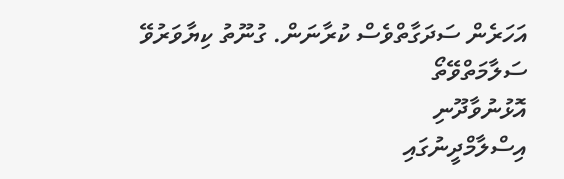އަހަރެން ސަދަގާތްވެސް ކުރާނަން. ގުނޫތު ކިޔާވަރުވޭ ސަލާމަތްވޭތޯ
އޮޅުނުވާދޫނި
އިސްލާމްދީނުގައި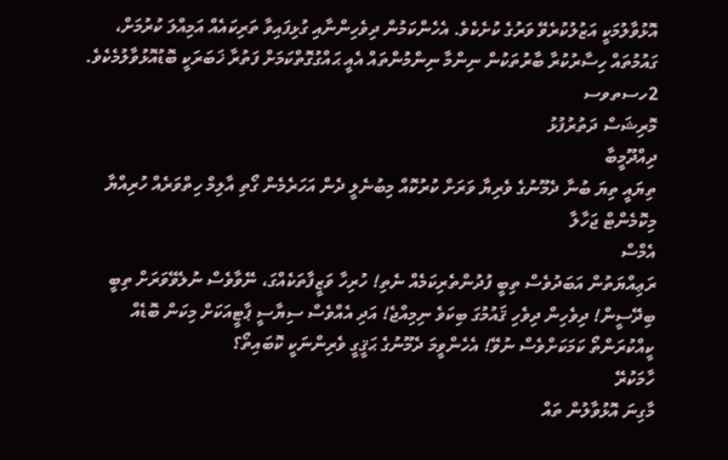އޮޅުވާލުމަކީ އަޒުލުކުރެވޭ ވަރުގެ ކުށެކެވެ. އެހެންކަމުން ދިވެހިންނާއި ގުޅިފައިވާ ތަރިކައެއް އަމިއްލަ ކުރުމަށް، ގައުމުތައް ހިސާރުކުރާ ބާރުތަކުން ނިންމާ ނިންމުންތައް އެއީ ޙައްގުގޮތްކަމަށް ފަތުރާ ޚަބަރަކީ ބޮޑުއޮޅުވާލުމެކެވެ.
2ހސތވސ
މޮރިޝަސް ދަތުރުފުޅު
ދިއްދޫމީބާ
ތިޔައީ ތިޔަ ބުނާ ދެމޫނުގެ ވެރިޔާ ވަރަށް ކުރުކޮއް މިބުނެލީ ދެން އަހަރެމެން ގޯތި އާލިމް ހިތްވަރެއް ހުރިއްޔާ މިކޮމެންޓް ޖަހާލާ
އެމްސް
ރަޢިއްޔަތުން އަބަދުވެސް ތިބީ ފުދުންތެރިކަމެއް ނެތި! ހުރިހާ ވަޒީފާތަކެއްގަ، ނޭވާވެސް ނުލެވޭވަރަށް ތިބީ ބިދޭސީން! ދިވެހިން ދިވެހި ޤައުމުގަ ބިކަވެ ނިމިއްޖެ! އަދި އެއްވެސް ސިޔާސީ ޕާޓީއަކަށް މިކަން ބޮޑެއް ކީއްކުރަންތޯ ކަމަކަށްވެސް ނުވޭ! އެހެންވީމަ ދެމޫނުގެ ޙަޤީގީ ވެރިންނަކީ ކޮބައިތޯ؟
ހާމަކުރޭ
މާގިނަ އޮޅުވާލުން ތައް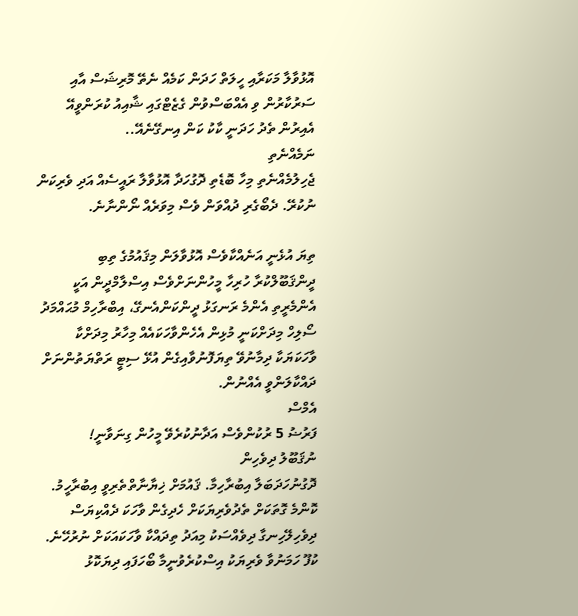އޮޅުވާލާ މަކަރާއި ހީލަތް ހަދަން ކަމެއް ނެތޭ މޮރިޝަސް އާއި ސަރުކާރުން ވި އެއްބަސްވުން ގެޒެޓްގައި ޝާއިއު ކުރަންވީއޭ އެއިރުން ތެދު ހަދަނީ ކާކު ކަން އިނގޭނެއޭ..
ނަމެއްނެތި
ޖެހިލުމެއްނެތި މިހާ ބޮޑެތި ދޮގުހަދާ އޮޅުވާލާ ރައީސެއް އަދި ވެރިކަން ނުކުރޭ. ދެބޯގެރި ދުއްވަން ވެސް މިވަރެއް ނޯންނާނެ.

ތިޔަ އުޅެނީ އަނެއްކާވެސް އޮޅުވާލަން މިޤައުމުގެ ތިބި ދީންޤަބޫލްކުރާ ހުރިހާ މީހުންނަށްވެސް އިސްލާމްދީން އަކީ އެންމެރީތި އެންމެ ރަނގަޅު ދީންކަންއެނގޭ، އިބްރާހިމް މުޙައްމަދު ސޯލިހް މިދަށްކަނީ މުޅިން އެހެންވާހަކައެއް މިހާރު މިދަށްކާ ވާހަކަޔަކާ ދިމާނުވޭ ތިޔަފޮނުވާއިގެން އުޅޭ ސިޓީ ރަތްޔަތުންނަށް ދައްކާލަންވީ އެއްނުން.
އެމްސް
ފަރުޟު 5 ރުކުންވެސް އަދާނުކުރެވޭ މީހުން ގިނަވާނީ!
ނުޤަބޫލު ދިވެހިން
ދޮގުނުހަދަބަލާ އިބުރާހިމާ. ޤައުމަށް ޚިޔާނާތްތެރިވީ އިބުރާހީމު. ކޮންމެ ގޮތަކަށް ތެދުވެރިޔަކަށް ހެދިގެން ވާހަކަ ދެއްކިޔަސް ދިވެހިލޭހިނގާ ދިވެއްސަކު މިއަދު ތިދައްކާ ވާހަކައަކަށް ނުރުހޭނެ. ކުފޫ ހަމަނުވާ ވެރިޔަކު އިސްކުރެވުނީމާ ބޯހަފައި ދިޔަކޮޅު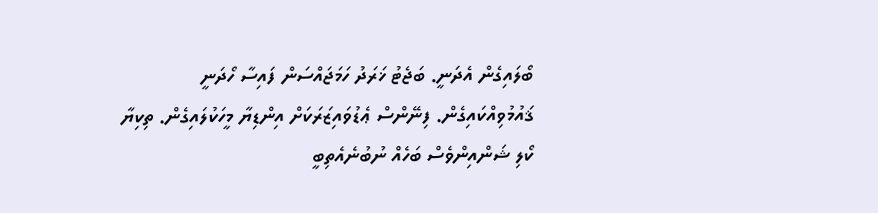ބޯލައިގެން އެދަނީ. ބަޖެޓު ޚަރަދު ހަމަޖައްސަން ފައިސާ ހޯދަނީ ޤައުމުވިއްކައިގެން. ފިނޭންސް ޢެޑުވައިޒަރަކަށް އިންޑިޔާ މީހަކުލައިގެން. ތިކިޔާ ކޯލި ޝަންއިންވެސް ބަހެއް ނުބުނެއެތިބީ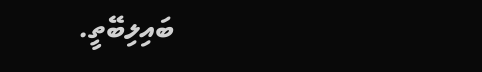ބައިލިބޭތީ.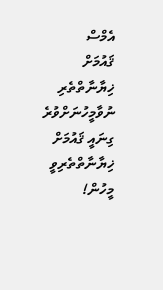އެމްސް
ޤައުމަށް ޚިޔާނާތްތެރި ނުވާމީހުނަށްވުރެ ގިނައީ ޤައުމަށް ޚިޔާނާތްތެރިވީ މީހުން!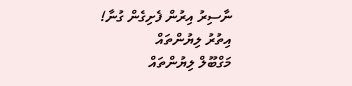ނާސިރު އިރުން ފެށިގެން ގުނާ!
އިތުރު ލިޔުންތައް
މަގްބޫލް ލިޔުންތައް